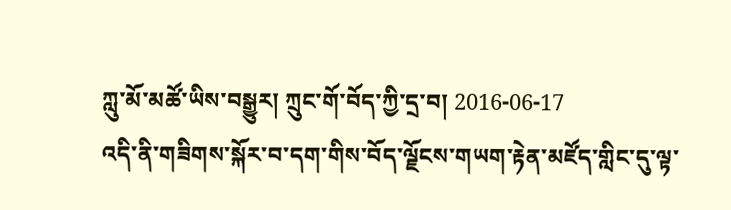ཀླུ་མོ་མཚོ་ཡིས་བསྒྱུར། ཀྲུང་གོ་བོད་ཀྱི་དྲ་བ། 2016-06-17
འདི་ནི་གཟིགས་སྐོར་བ་དག་གིས་བོད་ལྗོངས་གཡག་རྟེན་མཛོད་གླིང་དུ་ལྟ་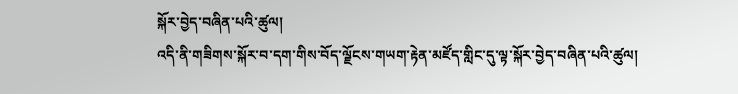སྐོར་བྱེད་བཞིན་པའི་ཚུལ།
འདི་ནི་གཟིགས་སྐོར་བ་དག་གིས་བོད་ལྗོངས་གཡག་རྟེན་མཛོད་གླིང་དུ་ལྟ་སྐོར་བྱེད་བཞིན་པའི་ཚུལ།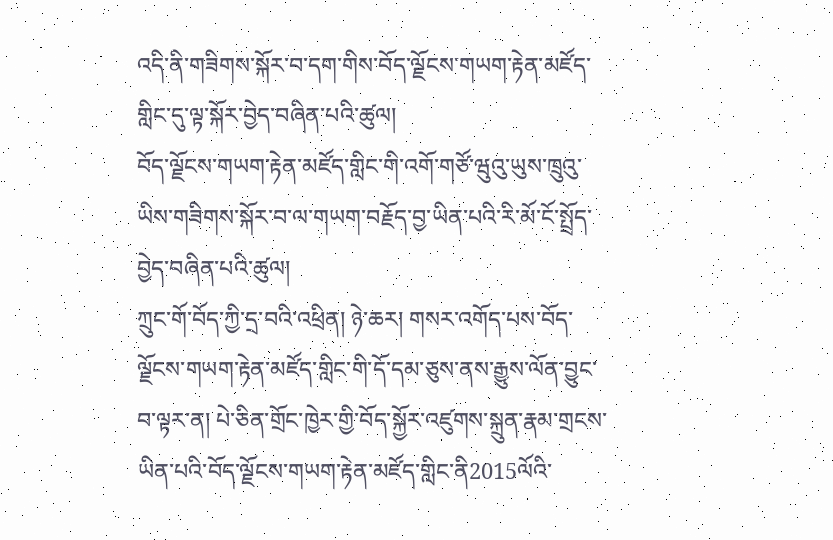འདི་ནི་གཟིགས་སྐོར་བ་དག་གིས་བོད་ལྗོངས་གཡག་རྟེན་མཛོད་གླིང་དུ་ལྟ་སྐོར་བྱེད་བཞིན་པའི་ཚུལ།
བོད་ལྗོངས་གཡག་རྟེན་མཛོད་གླིང་གི་འགོ་གཙོ་ཝུའུ་ཡུས་ཁྲུའུ་ཡིས་གཟིགས་སྐོར་བ་ལ་གཡག་བརྗོད་བྱ་ཡིན་པའི་རི་མོ་ངོ་སྤྲོད་བྱེད་བཞིན་པའི་ཚུལ།
ཀྲུང་གོ་བོད་ཀྱི་དྲ་བའི་འཕྲིན། ཉེ་ཆར། གསར་འགོད་པས་བོད་ལྗོངས་གཡག་རྟེན་མཛོད་གླིང་གི་དོ་དམ་ཅུས་ནས་རྒྱུས་ལོན་བྱུང་བ་ལྟར་ན། པེ་ཅིན་གྲོང་ཁྱེར་གྱི་བོད་སྐྱོར་འཛུགས་སྐྲུན་རྣམ་གྲངས་ཡིན་པའི་བོད་ལྗོངས་གཡག་རྟེན་མཛོད་གླིང་ནི2015ལོའི་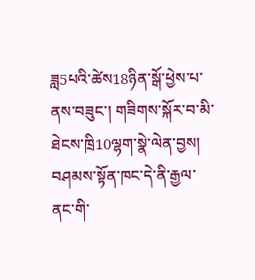ཟླ5པའི་ཚེས18ཉིན་སྒོ་ཕྱེས་པ་ནས་བཟུང་། གཟིགས་སྐོར་བ་མི་ཐེངས་ཁྲི10ལྷག་སྣེ་ལེན་བྱས། བཤམས་སྟོན་ཁང་དེ་ནི་རྒྱལ་ནང་གི་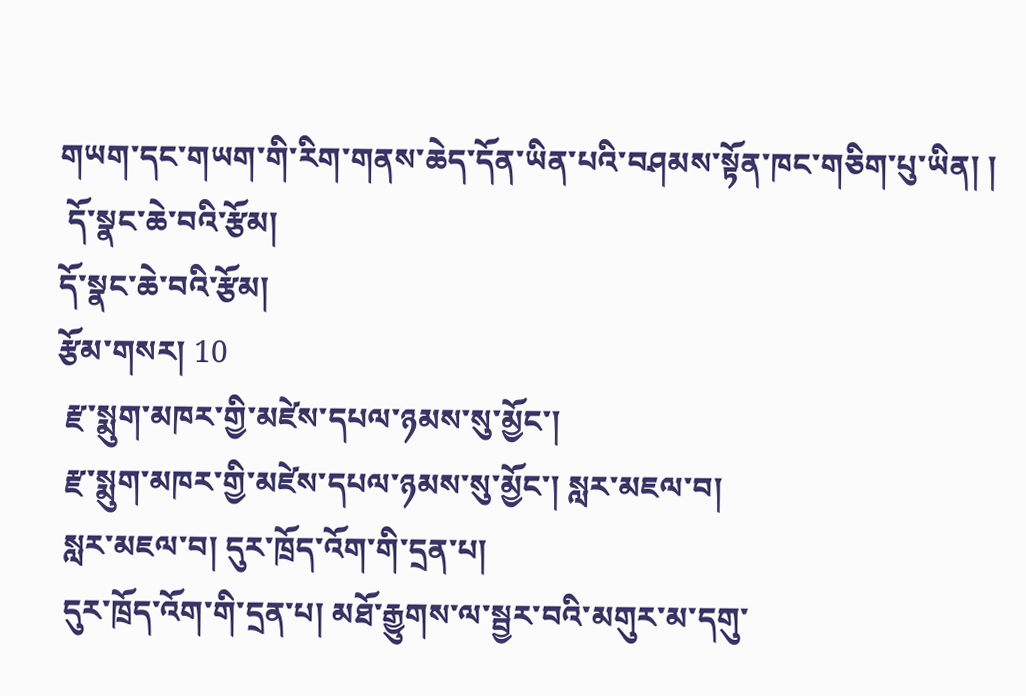གཡག་དང་གཡག་གི་རིག་གནས་ཆེད་དོན་ཡིན་པའི་བཤམས་སྟོན་ཁང་གཅིག་པུ་ཡིན། །
 དོ་སྣང་ཆེ་བའི་རྩོམ།
དོ་སྣང་ཆེ་བའི་རྩོམ།
རྩོམ་གསར། 10
 རྫ་སྨུག་མཁར་གྱི་མཛེས་དཔལ་ཉམས་སུ་མྱོང་།
 རྫ་སྨུག་མཁར་གྱི་མཛེས་དཔལ་ཉམས་སུ་མྱོང་། སླར་མཇལ་བ།
 སླར་མཇལ་བ། དུར་ཁྲོད་འོག་གི་དྲན་པ།
 དུར་ཁྲོད་འོག་གི་དྲན་པ། མཐོ་རྒྱུགས་ལ་སྦྱར་བའི་མགུར་མ་དགུ་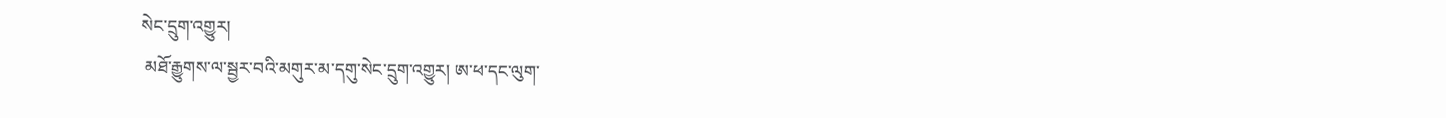སེང་དྲུག་འགྱུར།
 མཐོ་རྒྱུགས་ལ་སྦྱར་བའི་མགུར་མ་དགུ་སེང་དྲུག་འགྱུར། ཨ་ཕ་དང་ལུག་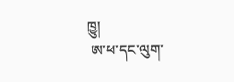ཁྱུ།
 ཨ་ཕ་དང་ལུག་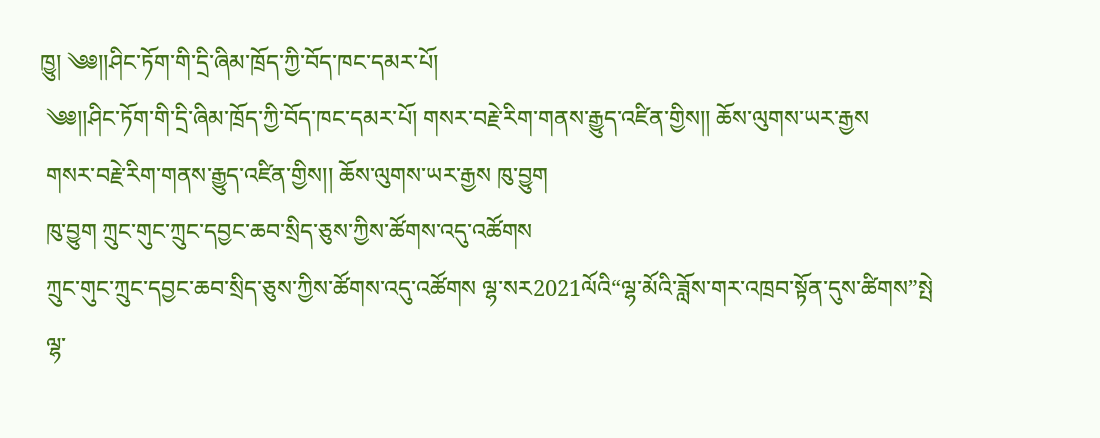ཁྱུ། ༄༅།།ཤིང་ཏོག་གི་དྲི་ཞིམ་ཁྲོད་ཀྱི་བོད་ཁང་དམར་པོ།
 ༄༅།།ཤིང་ཏོག་གི་དྲི་ཞིམ་ཁྲོད་ཀྱི་བོད་ཁང་དམར་པོ། གསར་བརྗེ་རིག་གནས་རྒྱུད་འཛིན་གྱིས།། ཆོས་ལུགས་ཡར་རྒྱས
 གསར་བརྗེ་རིག་གནས་རྒྱུད་འཛིན་གྱིས།། ཆོས་ལུགས་ཡར་རྒྱས ཁུ་བྱུག
 ཁུ་བྱུག ཀྲུང་གུང་ཀྲུང་དབྱང་ཆབ་སྲིད་ཅུས་ཀྱིས་ཚོགས་འདུ་འཚོགས
 ཀྲུང་གུང་ཀྲུང་དབྱང་ཆབ་སྲིད་ཅུས་ཀྱིས་ཚོགས་འདུ་འཚོགས ལྷ་སར2021ལོའི“ལྷ་མོའི་ཟློས་གར་འཁྲབ་སྟོན་དུས་ཚིགས”སྤེ
 ལྷ་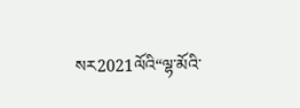སར2021ལོའི“ལྷ་མོའི་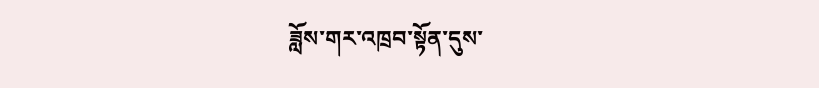ཟློས་གར་འཁྲབ་སྟོན་དུས་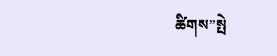ཚིགས”སྤེ